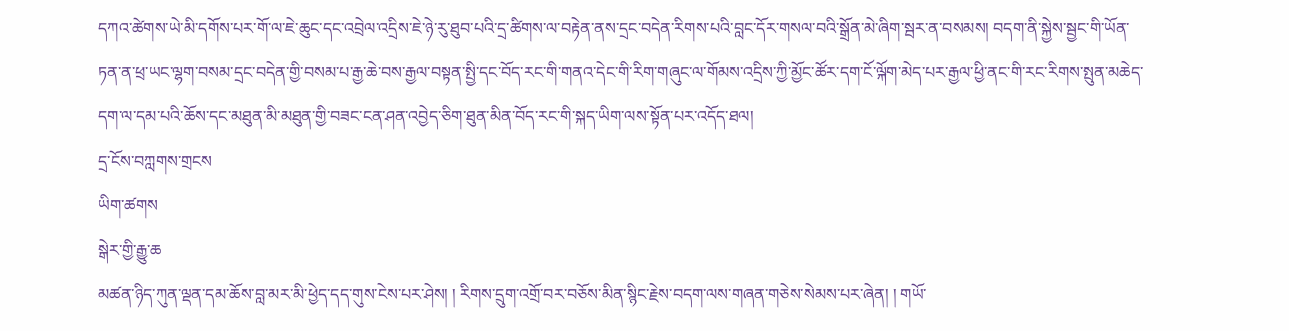དཀའ་ཚེགས་ཡེ་མི་དགོས་པར་གོ་ལ་ཇེ་ཆུང་དང་འབྲེལ་འདྲིས་ཇེ་ཉེ་རུ་ཐུབ་པའི་དྲ་ཚིགས་ལ་བརྟེན་ནས་དྲང་བདེན་རིགས་པའི་བླང་དོར་གསལ་བའི་སྒྲོན་མེ་ཞིག་སྦར་ན་བསམས། བདག་ནི་སྐྱེས་སྦྱང་གི་ཡོན་ཏན་ན་ཕྲ་ཡང་ལྷག་བསམ་དྲང་བདེན་གྱི་བསམ་པ་རྒྱ་ཆེ་བས་རྒྱལ་བསྟན་སྤྱི་དང་བོད་རང་གི་གནའ་དེང་གི་རིག་གཞུང་ལ་གོམས་འདྲིས་ཀྱི་མྱོང་ཚོར་དག་ངོ་ལྐོག་མེད་པར་རྒྱལ་ཕྱི་ནང་གི་རང་རིགས་སྤུན་མཆེད་དག་ལ་དམ་པའི་ཆོས་དང་མཐུན་མི་མཐུན་གྱི་བཟང་ངན་ཤན་འབྱེད་ཅིག་ཐུན་མིན་བོད་རང་གི་སྐད་ཡིག་ལས་སྟོན་པར་འདོད་ཐལ།
དྲ་ངོས་བཀླགས་གྲངས
ཡིག་ཚགས
སྒེར་གྱི་རྒྱུ་ཆ
མཚན་ཉིད་ཀུན་ལྡན་དམ་ཆོས་བླ་མར་མི་ཕྱེད་དད་གུས་ངེས་པར་ཤེས། ། རིགས་དྲུག་འགྲོ་བར་བཅོས་མིན་སྙིང་རྗེས་བདག་ལས་གཞན་གཅེས་སེམས་པར་ཞེན། ། གཡོ་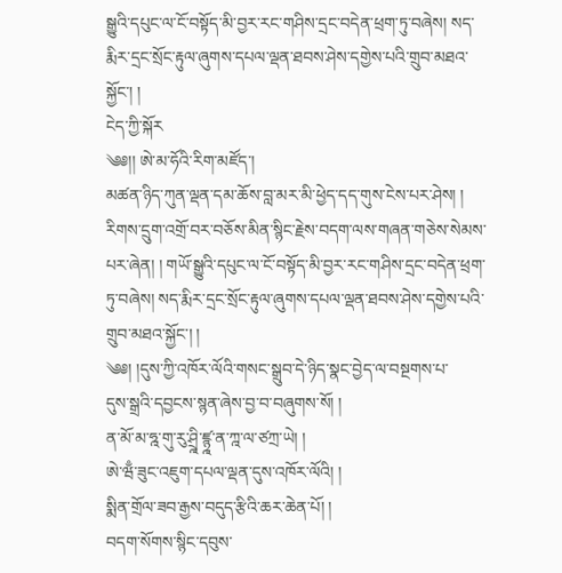སྒྱུའི་དཔུང་ལ་ངོ་བསྟོད་མི་བྱར་རང་གཤིས་དྲང་བདེན་ཕྲག་ཏུ་བཞེས། སད་རྨིར་དྲང་སྲོང་རྟུལ་ཞུགས་དཔལ་ལྡན་ཐབས་ཤེས་དགྱེས་པའི་གྲུབ་མཐའ་སྐྱོང་། །
ངེད་ཀྱི་སྐོར
༄༅།། ཨེ་མ་ཧོའི་རིག་མཛོད་།
མཚན་ཉིད་ཀུན་ལྡན་དམ་ཆོས་བླ་མར་མི་ཕྱེད་དད་གུས་ངེས་པར་ཤེས། ། རིགས་དྲུག་འགྲོ་བར་བཅོས་མིན་སྙིང་རྗེས་བདག་ལས་གཞན་གཅེས་སེམས་པར་ཞེན། ། གཡོ་སྒྱུའི་དཔུང་ལ་ངོ་བསྟོད་མི་བྱར་རང་གཤིས་དྲང་བདེན་ཕྲག་ཏུ་བཞེས། སད་རྨིར་དྲང་སྲོང་རྟུལ་ཞུགས་དཔལ་ལྡན་ཐབས་ཤེས་དགྱེས་པའི་གྲུབ་མཐའ་སྐྱོང་། །
༄༅། །དུས་ཀྱི་འཁོར་ལོའི་གསང་སྒྲུབ་དེ་ཉིད་སྣང་བྱེད་ལ་བསྔགས་པ་
དུས་སྒྲའི་དབྱངས་སྙན་ཞེས་བྱ་བ་བཞུགས་སོ། །
ན་མོ་མ་ཧྰ་གུ་རུ་ཤྲྰི་ཛྙྰ་ན་ཀྰ་ལ་ཙཀྲ་ཡེ། །
ཨེ་ཝྃ་ཟུང་འཇུག་དཔལ་ལྡན་དུས་འཁོར་ལོའི། །
སྨིན་གྲོལ་ཟབ་རྒྱས་བདུད་རྩིའི་ཆར་ཆེན་པོ། །
བདག་སོགས་སྙིང་དབུས་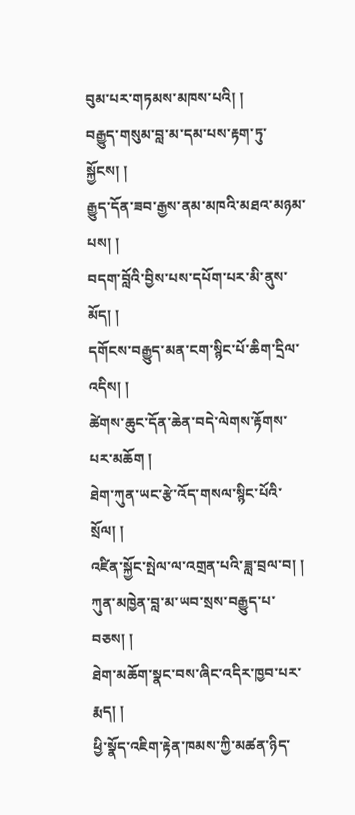བུམ་པར་གཏམས་མཁས་པའི། །
བརྒྱུད་གསུམ་བླ་མ་དམ་པས་རྟག་ཏུ་སྐྱོངས། །
རྒྱུད་དོན་ཟབ་རྒྱས་ནམ་མཁའི་མཐའ་མཉམ་པས། །
བདག་བློའི་བྱིས་པས་དཔོག་པར་མི་ནུས་མོད། །
དགོངས་བརྒྱུད་མན་ངག་སྙིང་པོ་ཆིག་དྲིལ་འདིས། །
ཚེགས་ཆུང་དོན་ཆེན་བདེ་ལེགས་རྟོགས་པར་མཆོག །
ཐེག་ཀུན་ཡང་རྩེ་འོད་གསལ་སྙིང་པོའི་སྲོལ། །
འཛིན་སྐྱོང་སྤེལ་ལ་འགྲན་པའི་ཟླ་བྲལ་བ། །
ཀུན་མཁྱེན་བླ་མ་ཡབ་སྲས་བརྒྱུད་པ་བཅས། །
ཐེག་མཆོག་སྣང་བས་ཞིང་འདིར་ཁྱབ་པར་རྨད། །
ཕྱི་སྣོད་འཇིག་རྟེན་ཁམས་ཀྱི་མཚན་ཉིད་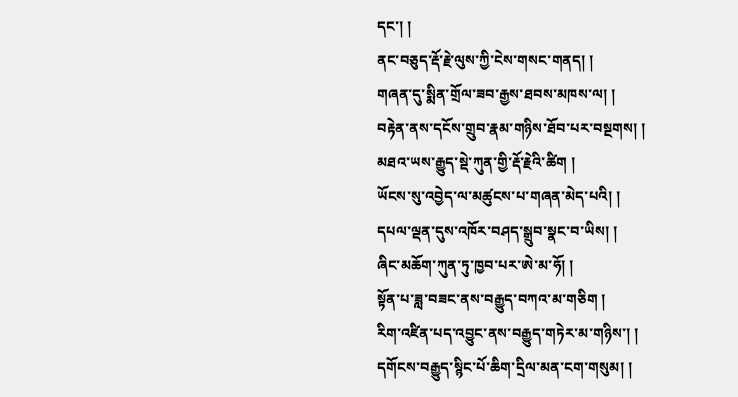དང་། །
ནང་བཅུད་རྡོ་རྗེ་ལུས་ཀྱི་ངེས་གསང་གནད། །
གཞན་དུ་སྨིན་གྲོལ་ཟབ་རྒྱས་ཐབས་མཁས་ལ། །
བརྟེན་ནས་དངོས་གྲུབ་རྣམ་གཉིས་ཐོབ་པར་བསྔགས། །
མཐའ་ཡས་རྒྱུད་སྡེ་ཀུན་གྱི་རྡོ་རྗེའི་ཚིག །
ཡོངས་སུ་འབྱེད་ལ་མཚུངས་པ་གཞན་མེད་པའི། །
དཔལ་ལྡན་དུས་འཁོར་བཤད་སྒྲུབ་སྣང་བ་ཡིས། །
ཞིང་མཆོག་ཀུན་ཏུ་ཁྱབ་པར་ཨེ་མ་ཧོ། །
སྟོན་པ་ཟླ་བཟང་ནས་བརྒྱུད་བཀའ་མ་གཅིག །
རིག་འཛིན་པད་འབྱུང་ནས་བརྒྱུད་གཏེར་མ་གཉིས་། །
དགོངས་བརྒྱུད་སྙིང་པོ་ཆིག་དྲིལ་མན་ངག་གསུམ། །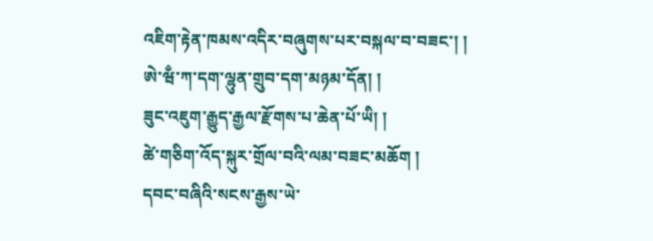འཇིག་རྟེན་ཁམས་འདིར་བཞུགས་པར་བསྐལ་བ་བཟང་། །
ཨེ་ཝྃ་ཀ་དག་ལྷུན་གྲུབ་དག་མཉམ་དོན། །
ཟུང་འཇུག་རྒྱུད་རྒྱལ་རྫོགས་པ་ཆེན་པོ་ཡི། །
ཚེ་གཅིག་འོད་སྐུར་གྲོལ་བའི་ལམ་བཟང་མཆོག །
དབང་བཞིའི་སངས་རྒྱས་ཡེ་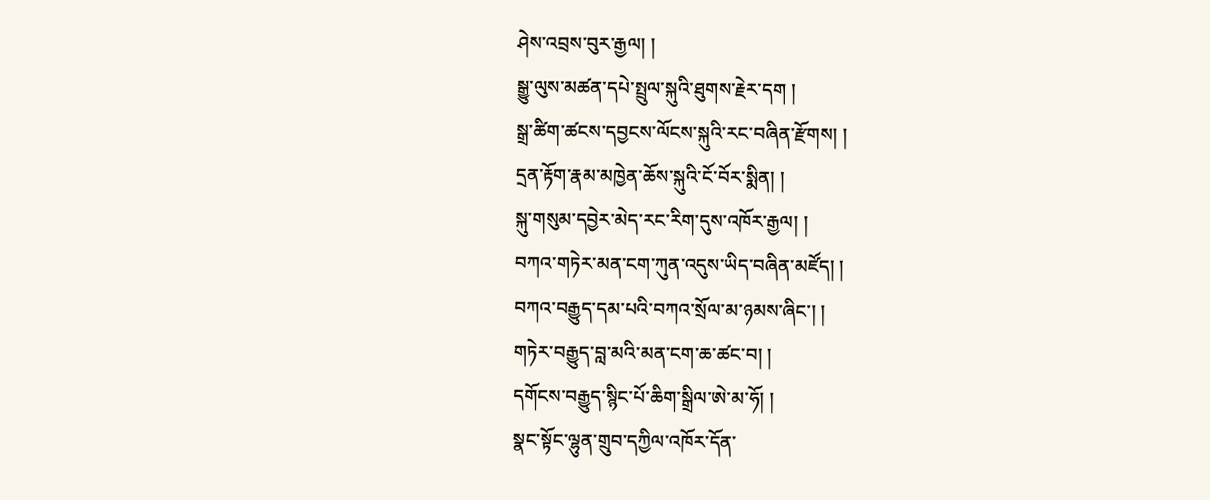ཤེས་འབྲས་བུར་རྒྱལ། །
སྒྱུ་ལུས་མཚན་དཔེ་སྤྲུལ་སྐུའི་ཐུགས་རྗེར་དག །
སྒྲ་ཚིག་ཚངས་དབྱངས་ལོངས་སྐུའི་རང་བཞིན་རྫོགས། །
དྲན་རྟོག་རྣམ་མཁྱེན་ཆོས་སྐུའི་ངོ་བོར་སྨིན། །
སྐུ་གསུམ་དབྱེར་མེད་རང་རིག་དུས་འཁོར་རྒྱལ། །
བཀའ་གཏེར་མན་ངག་ཀུན་འདུས་ཡིད་བཞིན་མཛོད། །
བཀའ་བརྒྱུད་དམ་པའི་བཀའ་སྲོལ་མ་ཉམས་ཞིང་། །
གཏེར་བརྒྱུད་བླ་མའི་མན་ངག་ཆ་ཚང་བ། །
དགོངས་བརྒྱུད་སྙིང་པོ་ཆིག་སྒྲིལ་ཨེ་མ་ཧོ། །
སྣང་སྟོང་ལྷུན་གྲུབ་དཀྱིལ་འཁོར་དོན་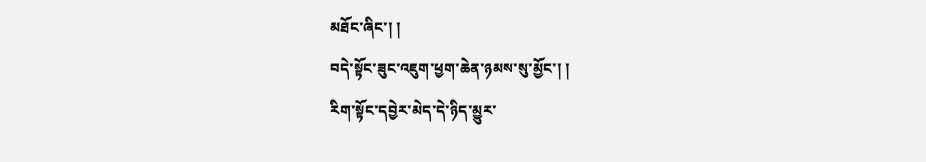མཐོང་ཞིང་། །
བདེ་སྟོང་ཟུང་འཇུག་ཕྱག་ཆེན་ཉམས་སུ་མྱོང་། །
རིག་སྟོང་དབྱེར་མེད་དེ་ཉིད་མྱུར་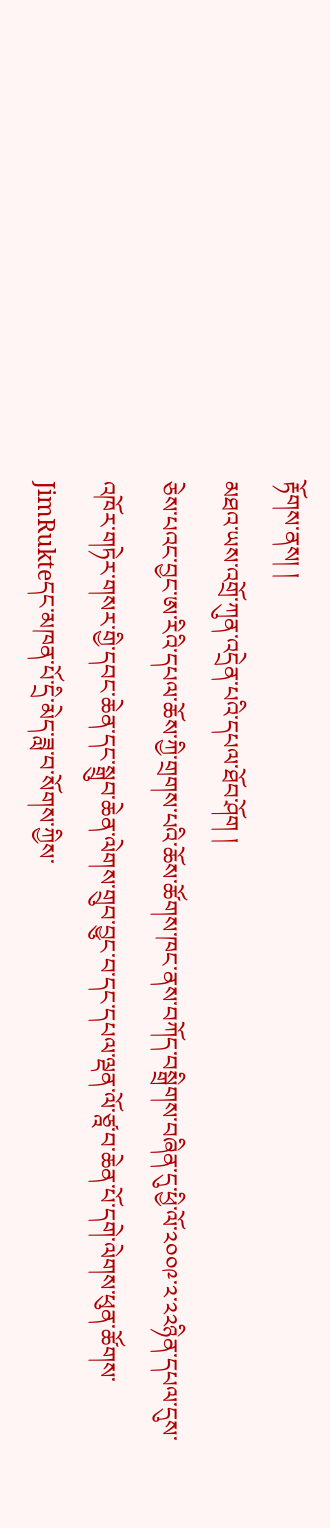རྟོགས་ནས། །
མཐའ་ཡས་འགྲོ་ཀུན་འདྲེན་པའི་དཔལ་ཐོབ་ཤོག །
ཅེས་པའང་བྱང་ཨ་རིའི་དཔལ་ཆོས་ཀྱི་གྲགས་པའི་ཆོས་ཚོགས་ཁང་ནས་བཀོད་བསྒྲིགས་བཞིན་དུ་ཕྱི་ལོ་༢༠༠༩་༢་༢༢ཉིན་དཔལ་དུས་འཁོར་གཏེར་གསར་གྱི་དབང་ཆེན་དང་སྒྲུབ་ཆེན་ལེགས་གྲུབ་བྱུང་བ་དང་དཔལ་ལྡན་ལོ་ཙྰ་བ་ཆེན་པོ་དགེ་ལེགས་ཕུན་ཚོགས་JimRukteདང་མཁན་པོ་དྲི་མེད་ཟླ་བ་སོགས་ཀྱིས་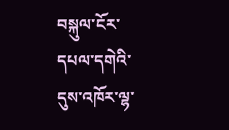བསྐུལ་ངོར་དཔལ་དགེའི་དུས་འཁོར་ལྷ་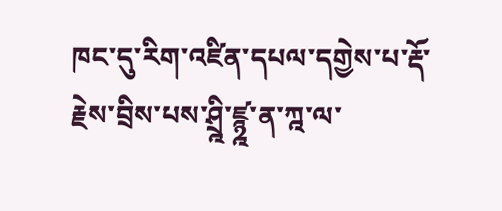ཁང་དུ་རིག་འཛིན་དཔལ་དགྱེས་པ་རྡོ་རྗེས་བྲིས་པས་ཤྲྰི་ཛྙྰ་ན་ཀྰ་ལ་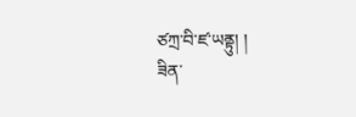ཙཀྲ་བི་ཛ་ཡནྟུ། །
ཟིན་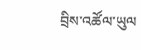བྲིས་འཚོལ་ཡུལ